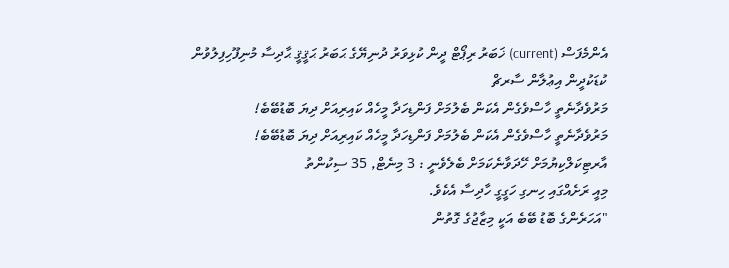އެންމެފަސް (current) ޚަބަރު ރިޕޯޓް ދީން ކުޅިވަރު ދުނިޔޭގެ ޙަބަރު ޙަޤީޤީ ޙާދިސާ މުނިފޫހިފިލުވުން ކުޑަކުދީން އިޢުލާން ސާރޗް
މަރުވެދާނެތީ ހާސްވެގެން އެކަން ބެލުމަށް ފަންޑިހަދާ މީހެއް ކައިރިއަށް ދިޔަ ބޮޑުބޭބެ!
މަރުވެދާނެތީ ހާސްވެގެން އެކަން ބެލުމަށް ފަންޑިހަދާ މީހެއް ކައިރިއަށް ދިޔަ ބޮޑުބޭބެ!
އާރޓިކަލްކިޔުމަށް ހޭދަވާނެކަމަށް ބެލެވެނީ : 3 މިނެޓް, 35 ސިކުންތު
މިއީ ރަށެއްގައި ހިނގި ހަގީގީ ހާދިސާ އެކެވެ.
"އަހަރެންގެ ބޮޑު ބޭބެ އަކީ މިޒާޖުގެ ގޮތުން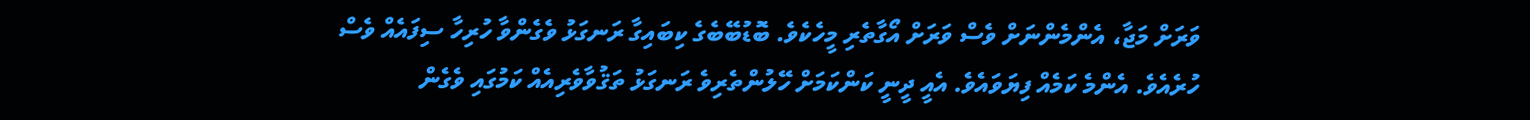ވަރަށް މަޖާ، އެންމެންނަށް ވެސް ވަރަށް އޯގާތެރި މީހެކެވެ. ބޮޑުބޭބެގެ ކިބައިގާ ރަނގަޅު ވެގެންވާ ހުރިހާ ސިފައެއް ވެސް ހުރެއެވެ. އެންމެ ކަމެއް ފިޔަވައެވެ. އެއީ ދީނީ ކަންކަމަށް ހޭލުންތެރިވެ ރަނގަޅު ތަޤުވާވެރިއެއް ކަމުގައި ވެގެން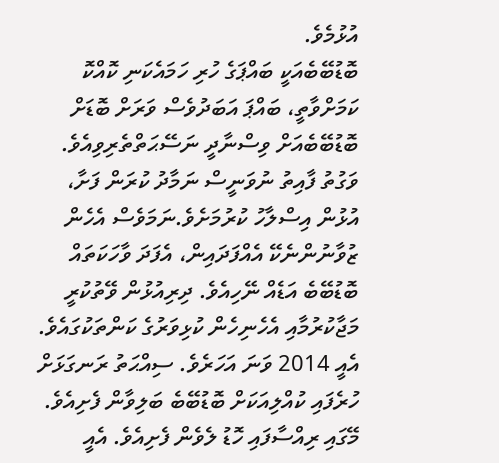އުޅުމެވެ.
ބޮޑުބޭބެއަކީ ބައްޕަގެ ހުރި ހަމައެކަނި ކޮއްކޮ ކަމަށްވާތީ، ބައްޕަ އަބަދުވެސް ވަރަށް ބޮޑަށް ބޮޑުބޭބެއަށް ވިސްނާދީ ނަސޭޙަތްތެރިވިއެވެ. ވަގުތު ފާއިތު ނުވަނީސް ނަމާދު ކުރަން ފަށާ، އުޅުން އިސްލާހު ކުރުމަށެވެ.ނަމަވެސް އެހެން ޒުވާނުންނެކޭ އެއްފަދައިން، އެފަދަ ވާހަކަތައް ބޮޑުބޭބެ އަޑެއް ނޭހިއެވެ. ދިރިއުޅުން ވޭތުކުރީ މަޖާކުރުމާއި އެހެނިހެން ކުޅިވަރުގެ ކަންތަކުގައެވެ.
އެއީ 2014 ވަނަ އަހަރެވެ. ސިއްޙަތު ރަނގަޅަށް ހުރެފައި ކުއްލިއަކަށް ބޮޑުބޭބެ ބަލިވާން ފެށިއެވެ. މޭގައި ރިއްސާފައި ހޮޑު ލެވެން ފެށިއެވެ. އެއީ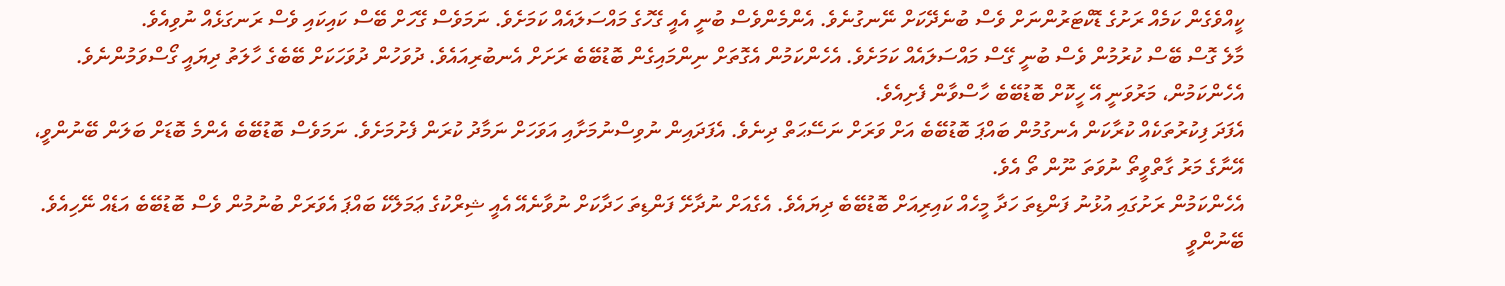ކީއްވެގެން ކަމެއް ރަށުގެ ޑޮކްޓަރުންނަށް ވެސް ބުނެދޭކަށް ނޭނގުނެވެ. އެންމެންވެސް ބުނީ އެއީ ގޭހުގެ މައްސަލައެއް ކަމަށެވެ. ނަމަވެސް ގޭހަށް ބޭސް ކައިކައި ވެސް ރަނގަޅެއް ނުވިއެވެ.
މާލެ ގޮސް ބޭސް ކުރުމުން ވެސް ބުނީ ގޭސް މައްސަލައެއް ކަމަށެވެ. އެހެންކަމުން އެގޮތަށް ނިންމައިގެން ބޮޑުބޭބެ ރަށަށް އެނބުރިއައެވެ. ދުވަހުން ދުވަހަކަށް ބޭބެގެ ހާލަތު ދިޔައީ ގޯސްވަމުންނެވެ. އެހެންކަމުން، މަރުވަނީ އޭ ހީކޮށް ބޮޑުބޭބެ ހާސްވާން ފެށިއެވެ.
އެފަދަ ފިކުރުތަކެއް ކުރާކަން އެނގުމުން ބައްޕަ ބޮޑުބޭބެ އަށް ވަރަށް ނަސޭޙަތް ދިނެވެ. އެފަދައިން ނުވިސްނުމަށާއި އަވަހަށް ނަމާދު ކުރަން ފެށުމަށެވެ. ނަމަވެސް ބޮޑުބޭބެ އެންމެ ބޮޑަށް ބަލަން ބޭނުންވީ، އޭނާގެ މަރު ގާތްވީތޯ ނުވަތަ ނޫން ތޯ އެވެ.
އެހެންކަމުން ރަށުގައި އުޅުނު ފަންޑިތަ ހަދާ މީހެއް ކައިރިއަށް ބޮޑުބޭބެ ދިޔައެވެ. އެގެއަށް ނުދާށޭ ފަންޑިތަ ހަދާކަށް ނުވާނެއޭ އެއީ ޝިރްކުގެ ޢަމަލެކޭ ބައްޕަ އެވަރަށް ބުނުމުން ވެސް ބޮޑުބޭބެ އަޑެއް ނޭހިއެވެ. ބޭނުންވީ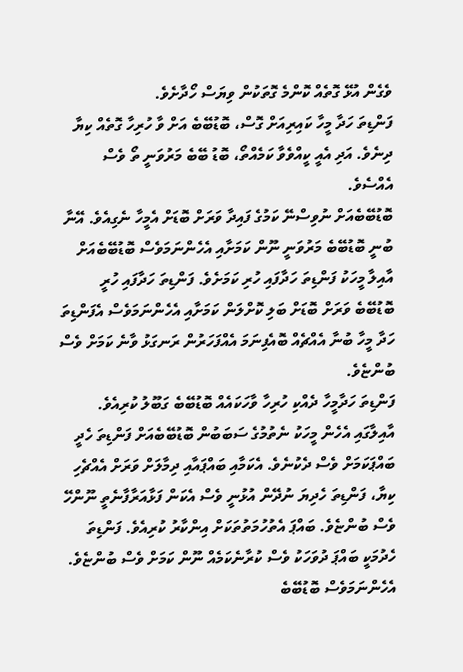ވެގެން އުޅޭ ގޮތެއް ކޮންމެ ގޮތަކުން ވިޔަސް ހޯދާށެވެ.
ފަންޑިތަ ހަދާ މީހާ ކައިރިއަށް ގޮސް، ބޮޑުބޭބެ އަށް ވާ ހުރިހާ ގޮތެއް ކިޔާ ދިނެވެ. އަދި އެއީ ކީއްވެވާ ކަމެއްތޯ، ބޮޑު ބޭބެ މަރުވަނީ ތޯ ވެސް އެއްސެވެ.
ބޮޑުބޭބެއަށް ނުވިސްނޭ ކަމުގެ ފައިދާ ވަރަށް ބޮޑަށް އެމީހާ ނެގިއެވެ. އޭނާ ބުނީ ބޮޑުބޭބެ މަރުވަނީ ނޫން ކަމަށާއި އެހެންނަމަވެސް ބޮޑުބޭބެއަށް އާއިލާ މީހަކު ފަންޑިތަ ހަދާފައި ހުރި ކަމަށެވެ. ފަންޑިތަ ހަދާފައި ހުރީ ބޮޑުބޭބެ ވަރަށް ބޮޑަށް ބަލި ކޮށްލަން ކަމަށާއި އެހެންނަމަވެސް އެފަންޑިތަ ހަދާ މީހާ ބުނާ އެއްޗެއް ބޮއެފިނަމަ އެއްފަހަރުން ރަނގަޅު ވާނެ ކަމަށް ވެސް ބުންޏެވެ.
ފަންޑިތަ ހަދާމީހާ ދެއްކި ހުރިހާ ވާހަކައެއް ބޮޑުބޭބެ ގަބޫލު ކުރިއެވެ. އާއިލާގައި އެހެން މީހަކު ނެތުމުގެ ސަބަބުން ބޮޑުބޭބެއަށް ފަންޑިތަ ހެދީ ބައްޕަކަމަށް ވެސް ދެކުނެވެ. އެކަމާއި ބައްޕައާއި ދިމާލަށް ވަރަށް އެއްޗެހި ކިޔާ، ފަންޑިތަ ހެދިޔަ ނުދޭން އުޅުނީ ވެސް އެކަން ފަޅާއަރާފާނެތީ ނޫންހޭ ވެސް ބުންޏެވެ. ބައްޕަ އެތުހުމަތުތަކަށް އިންކާރު ކުރިއެވެ. ފަންޑިތަ ހެދުމަކީ ބައްޕަ ދުވަހަކު ވެސް ކުރާނެކަމެއް ނޫން ކަމަށް ވެސް ބުންޏެވެ. އެހެންނަމަވެސް ބޮޑުބޭބެ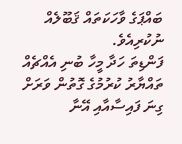ބައްޕަގެ ވާހަކަތައް ޤަބޫލެއް ނުކުރިއެވެ.
ފަންޑިތަ ހަދާ މީހާ ބުނި އެއްޗެއް ތައްޔާރު ކުރުމުގެ ގޮތުން ވަރަށް ގިނަ ފައިސާއާއި އޭނާ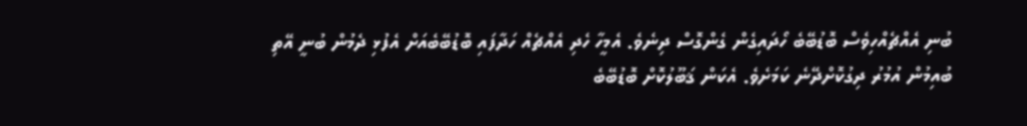ބުނި އެއްޗެއްހިވެސް ބޮޑުބޭބެ ހޯދައިގެން ގެންގޮސް ދިނެވެ. އެމީހާ ހެދި އެއްޗެއް ހަދާފައި ބޮޑުބޭބެއަށް އެފުޅި ދެމުން ބުނީ އޭތި ބުއިމުން އުމުރު ދިގުކޮށްދޭނެ ކަމަށެވެ. އެކަން ޤަބޫލުކޮށް ބޮޑުބޭބެ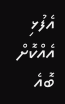އެފުޅި އެއްކޮށް ބޮއެ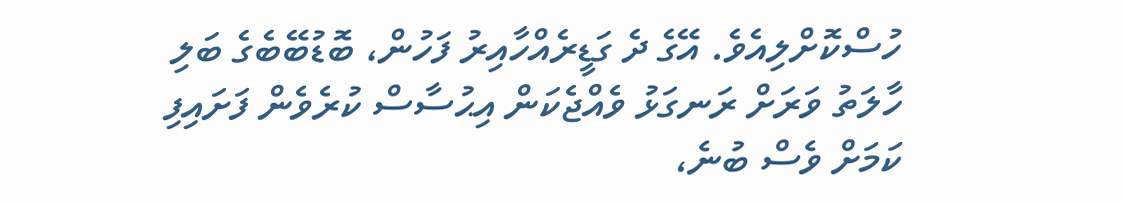ހުސްކޮށްލިއެވެ. އޭގެ ދެ ގަޑީރެއްހާއިރު ފަހުން، ބޮޑުބޭބެގެ ބަލި ހާލަތު ވަރަށް ރަނގަޅު ވެއްޖެކަން އިޙުސާސް ކުރެވެން ފަށައިފި ކަމަށް ވެސް ބުނެ،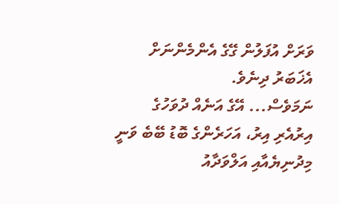ވަރަށް އުފަލުން ގޭގެ އެންމެންނަށް އެޚަބަރު ދިނެވެ.
ނަމަވެސް... އޭގެ އަނެއް ދުވަހުގެ އިރުއެރި އިރު، އަހަރެންގެ ބޮޑު ބޭބެ ވަނީ މިދުނިޔެއާއި އަލްވަދާއު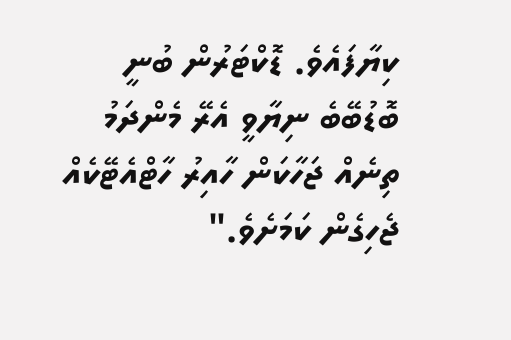ކިޔާފައެވެ. ޑޮކްޓަރުން ބުނީ ބޮޑުބޭބެ ނިޔާވީ އެރޭ މެންދަމު ތިނެއް ޖަހާކަން ހާއިރު ހާޓްއެޓޭކެއް ޖެހިގެން ކަމަށެވެ."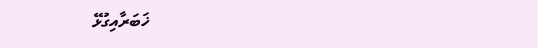ޚަބަރާއިގުޅޭ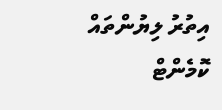އިތުރު ލިޔުންތައް
ކޮމެންޓް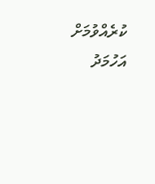ކުރެއްވުމަށް
އަހުމަދު